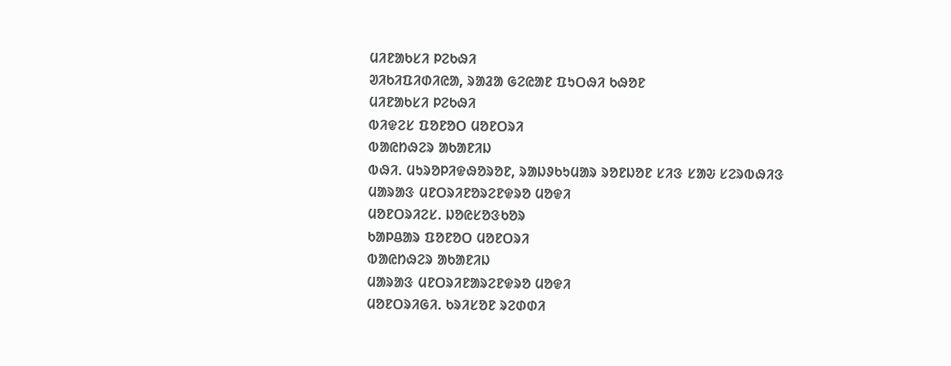ᱢᱤᱱᱟᱠᱥᱤ ᱞᱮᱠᱷᱤ
ᱣᱤᱠᱤᱯᱤᱰᱤᱭᱟ, ᱨᱟᱲᱟ ᱜᱮᱭᱟᱱ ᱯᱩᱛᱷᱤ ᱠᱷᱚᱱ
ᱢᱤᱱᱟᱠᱥᱤ ᱞᱮᱠᱷᱤ
ᱵᱤᱫᱮᱥ ᱯᱚᱱᱚᱛ ᱢᱚᱱᱛᱨᱤ
ᱵᱟᱭᱴᱷᱮᱨ ᱟᱠᱟᱱᱤᱡ
ᱵᱷᱤ. ᱢᱩᱨᱚᱞᱤᱫᱷᱚᱨᱚᱱ, ᱨᱟᱡᱽᱠᱩᱢᱟᱨ ᱨᱚᱱᱡᱚᱱ ᱥᱤᱝ ᱥᱟᱶ ᱥᱮᱨᱵᱷᱤᱝ
ᱢᱟᱨᱟᱝ ᱢᱱᱛᱨᱤᱱᱚᱨᱮᱱᱫᱨᱚ ᱢᱚᱫᱤ
ᱢᱚᱱᱛᱨᱤᱮᱥ. ᱡᱚᱭᱥᱚᱝᱠᱚᱨ
ᱠᱟᱞᱪᱟᱨ ᱯᱚᱱᱚᱛ ᱢᱚᱱᱛᱨᱤ
ᱵᱟᱭᱴᱷᱮᱨ ᱟᱠᱟᱱᱤᱡ
ᱢᱟᱨᱟᱝ ᱢᱱᱛᱨᱤᱱᱟᱨᱮᱱᱫᱨᱚ ᱢᱚᱫᱤ
ᱢᱚᱱᱛᱨᱤᱜᱤ. ᱠᱨᱤᱥᱚᱱ ᱨᱮᱰᱰᱤ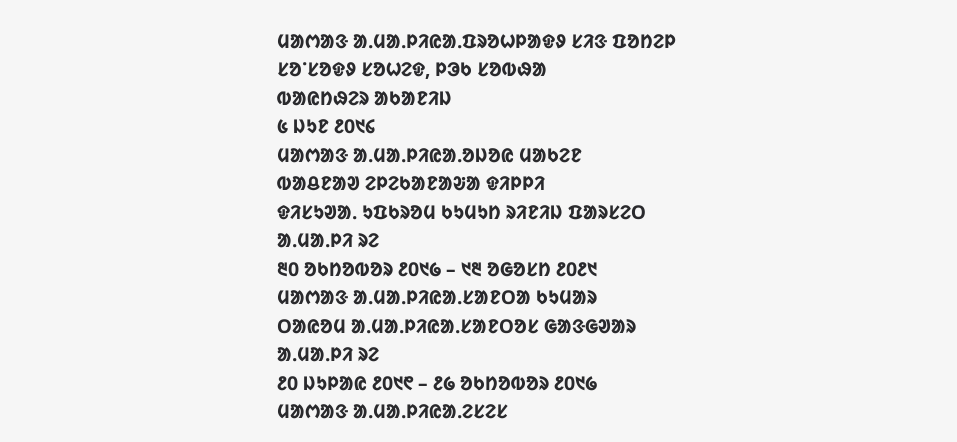ᱢᱟᱬᱟᱝ ᱟᱹᱢᱟᱹᱞᱤᱭᱟᱹᱯᱨᱚᱦᱞᱟᱫᱽ ᱥᱤᱝ ᱯᱚᱴᱮᱞ
ᱥᱚᱸᱥᱚᱫᱽ ᱥᱚᱦᱮᱫ, ᱞᱳᱠ ᱥᱚᱵᱷᱟ
ᱵᱟᱭᱴᱷᱮᱨ ᱟᱠᱟᱱᱤᱡ
᱕ ᱡᱩᱱ ᱒᱐᱑᱔
ᱢᱟᱬᱟᱝ ᱟᱹᱢᱟᱹᱞᱤᱭᱟᱹᱚᱡᱚᱭ ᱢᱟᱠᱮᱱ
ᱵᱟᱪᱱᱟᱣ ᱮᱞᱮᱠᱟᱱᱟᱶᱟ ᱫᱤᱞᱞᱤ
ᱫᱤᱥᱩᱣᱟᱹ ᱩᱯᱠᱨᱚᱢ ᱠᱩᱢᱩᱴ ᱨᱤᱱᱤᱡ ᱯᱟᱨᱥᱮᱛ
ᱟᱹᱢᱟᱹᱞᱤ ᱨᱮ
᱓᱐ ᱚᱠᱴᱚᱵᱚᱨ ᱒᱐᱑᱙ – ᱑᱓ ᱚᱜᱚᱥᱴ ᱒᱐᱒᱑
ᱢᱟᱬᱟᱝ ᱟᱹᱢᱟᱹᱞᱤᱭᱟᱹᱥᱟᱱᱛᱟ ᱠᱩᱢᱟᱨ
ᱛᱟᱭᱚᱢ ᱟᱹᱢᱟᱹᱞᱤᱭᱟᱹᱥᱟᱱᱛᱚᱥ ᱜᱟᱝᱜᱣᱟᱨ
ᱟᱹᱢᱟᱹᱞᱤ ᱨᱮ
᱒᱐ ᱡᱩᱞᱟᱭ ᱒᱐᱑᱖ – ᱒᱙ ᱚᱠᱴᱚᱵᱚᱨ ᱒᱐᱑᱙
ᱢᱟᱬᱟᱝ ᱟᱹᱢᱟᱹᱞᱤᱭᱟᱹᱮᱥᱮᱥ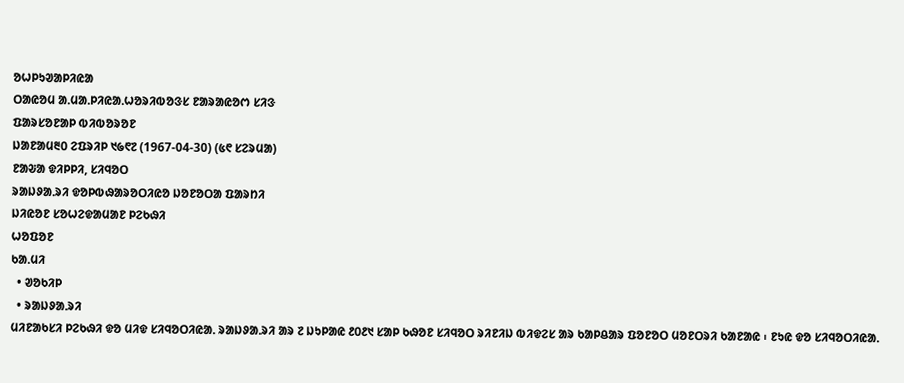ᱚᱦᱞᱩᱣᱟᱞᱤᱭᱟ
ᱛᱟᱭᱚᱢ ᱟᱹᱢᱟᱹᱞᱤᱭᱟᱹᱦᱚᱨᱤᱵᱚᱝᱥ ᱱᱟᱨᱟᱭᱚᱬ ᱥᱤᱝ
ᱯᱟᱨᱥᱚᱱᱟᱞ ᱵᱤᱵᱚᱨᱚᱱ
ᱡᱟᱱᱟᱢ᱓᱐ ᱮᱯᱨᱤᱞ ᱑᱙᱖᱗ (1967-04-30) (᱕᱖ ᱥᱮᱨᱢᱟ)
ᱱᱟᱶᱟ ᱫᱤᱞᱞᱤ, ᱥᱤᱧᱚᱛ
ᱨᱟᱡᱽᱟᱹᱨᱤ ᱫᱚᱞᱵᱷᱟᱨᱚᱛᱤᱭᱚ ᱡᱚᱱᱚᱛᱟ ᱯᱟᱨᱴᱤ
ᱡᱤᱭᱚᱱ ᱥᱚᱦᱮᱫᱟᱢᱟᱱ ᱞᱮᱠᱷᱤ
ᱦᱚᱯᱚᱱ
ᱠᱟᱹᱢᱤ
  • ᱣᱚᱠᱤᱞ
  • ᱨᱟᱡᱽᱟᱹᱨᱤ
ᱢᱤᱱᱟᱠᱥᱤ ᱞᱮᱠᱷᱤ ᱫᱚ ᱢᱤᱫ ᱥᱤᱧᱚᱛᱤᱭᱟᱹ ᱨᱟᱡᱽᱟᱹᱨᱤ ᱟᱨ ᱗ ᱡᱩᱞᱟᱭ ᱒᱐᱒᱑ ᱥᱟᱞ ᱠᱷᱚᱱ ᱥᱤᱧᱚᱛ ᱨᱤᱱᱤᱡ ᱵᱤᱫᱮᱥ ᱟᱨ ᱠᱟᱞᱪᱟᱨ ᱯᱚᱱᱚᱛ ᱢᱚᱱᱛᱨᱤ ᱠᱟᱱᱟᱭ ᱾ ᱱᱩᱭ ᱫᱚ ᱥᱤᱧᱚᱛᱤᱭᱟᱹ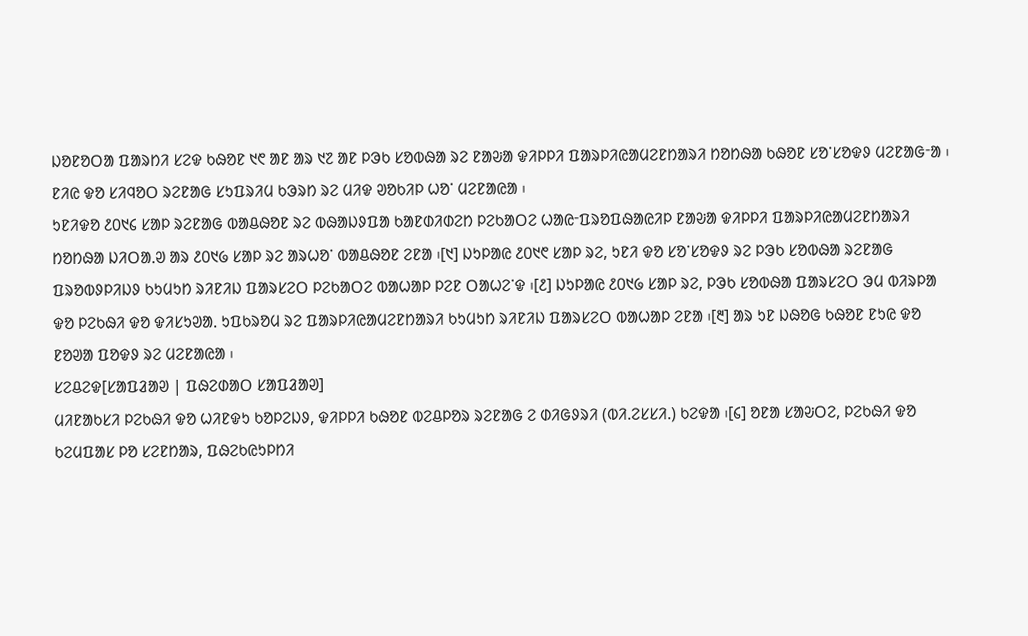ᱡᱚᱱᱚᱛᱟ ᱯᱟᱨᱴᱤ ᱥᱮᱫ ᱠᱷᱚᱱ ᱑᱖ ᱟᱱ ᱟᱨ ᱑᱗ ᱟᱱ ᱞᱳᱠ ᱥᱚᱵᱷᱟ ᱨᱮ ᱱᱟᱶᱟ ᱫᱤᱞᱞᱤ ᱯᱟᱨᱞᱤᱭᱟᱢᱮᱱᱴᱟᱨᱤ ᱴᱚᱴᱷᱟ ᱠᱷᱚᱱ ᱥᱚᱸᱥᱚᱫᱽ ᱢᱮᱱᱟᱜᱼᱟ ᱾ ᱱᱤᱭ ᱫᱚ ᱥᱤᱧᱚᱛ ᱨᱮᱱᱟᱜ ᱥᱩᱯᱨᱤᱢ ᱠᱳᱨᱴ ᱨᱮ ᱢᱤᱫ ᱣᱚᱠᱤᱞ ᱦᱚᱸ ᱢᱮᱱᱟᱭᱟ ᱾
ᱩᱱᱤᱫᱚ ᱒᱐᱑᱔ ᱥᱟᱞ ᱨᱮᱱᱟᱜ ᱵᱟᱪᱷᱚᱱ ᱨᱮ ᱵᱷᱟᱡᱽᱯᱟ ᱠᱟᱱᱰᱤᱰᱮᱴ ᱞᱮᱠᱟᱛᱮ ᱦᱟᱭᱼᱯᱨᱚᱯᱷᱟᱭᱤᱞ ᱱᱟᱶᱟ ᱫᱤᱞᱞᱤ ᱯᱟᱨᱞᱤᱭᱟᱢᱮᱱᱴᱟᱨᱤ ᱴᱚᱴᱷᱟ ᱡᱤᱛᱟᱹᱣ ᱟᱨ ᱒᱐᱑᱙ ᱥᱟᱞ ᱨᱮ ᱟᱨᱦᱚᱸ ᱵᱟᱪᱷᱚᱱ ᱮᱱᱟ ᱾[᱑] ᱡᱩᱞᱟᱭ ᱒᱐᱑᱖ ᱥᱟᱞ ᱨᱮ, ᱩᱱᱤ ᱫᱚ ᱥᱚᱸᱥᱚᱫᱽ ᱨᱮ ᱞᱳᱠ ᱥᱚᱵᱷᱟ ᱨᱮᱱᱟᱜ ᱯᱨᱚᱵᱽᱞᱤᱡᱽ ᱠᱩᱢᱩᱴ ᱨᱤᱱᱤᱡ ᱯᱟᱨᱥᱮᱛ ᱞᱮᱠᱟᱛᱮ ᱵᱟᱦᱟᱞ ᱞᱮᱱ ᱛᱟᱦᱮᱸᱫ ᱾[᱒] ᱡᱩᱞᱟᱭ ᱒᱐᱑᱙ ᱥᱟᱞ ᱨᱮ, ᱞᱳᱠ ᱥᱚᱵᱷᱟ ᱯᱟᱨᱥᱮᱛ ᱳᱢ ᱵᱤᱨᱞᱟ ᱫᱚ ᱞᱮᱠᱷᱤ ᱫᱚ ᱫᱤᱥᱩᱣᱟᱹ ᱩᱯᱠᱨᱚᱢ ᱨᱮ ᱯᱟᱨᱞᱤᱭᱟᱢᱮᱱᱴᱟᱨᱤ ᱠᱩᱢᱩᱴ ᱨᱤᱱᱤᱡ ᱯᱟᱨᱥᱮᱛ ᱵᱟᱦᱟᱞ ᱮᱱᱟ ᱾[᱓] ᱟᱨ ᱩᱱ ᱡᱷᱚᱜ ᱠᱷᱚᱱ ᱱᱩᱭ ᱫᱚ ᱱᱚᱣᱟ ᱯᱚᱫᱽ ᱨᱮ ᱢᱮᱱᱟᱭᱟ ᱾
ᱥᱮᱪᱮᱫ[ᱥᱟᱯᱲᱟᱣ | ᱯᱷᱮᱰᱟᱛ ᱥᱟᱯᱲᱟᱣ]
ᱢᱤᱱᱟᱠᱥᱤ ᱞᱮᱠᱷᱤ ᱫᱚ ᱦᱤᱱᱫᱩ ᱠᱚᱞᱮᱡᱽ, ᱫᱤᱞᱞᱤ ᱠᱷᱚᱱ ᱵᱮᱪᱞᱚᱨ ᱨᱮᱱᱟᱜ ᱮ ᱰᱤᱜᱽᱨᱤ (ᱵᱤ.ᱮᱥᱥᱤ.) ᱠᱮᱫᱟ ᱾[᱔] ᱚᱱᱟ ᱥᱟᱶᱛᱮ, ᱞᱮᱠᱷᱤ ᱫᱚ ᱠᱮᱢᱯᱟᱥ ᱞᱚ ᱥᱮᱱᱴᱟᱨ, ᱯᱷᱮᱠᱭᱩᱞᱴᱤ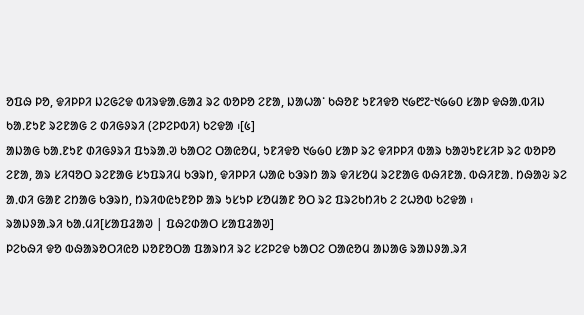ᱚᱯᱷ ᱞᱚ, ᱫᱤᱞᱞᱤ ᱡᱮᱜᱮᱫ ᱵᱤᱨᱫᱟᱹᱜᱟᱲ ᱨᱮ ᱵᱚᱞᱚ ᱮᱱᱟ, ᱡᱟᱦᱟᱸ ᱠᱷᱚᱱ ᱩᱱᱤᱫᱚ ᱑᱙᱘᱗ᱼ᱑᱙᱙᱐ ᱥᱟᱞ ᱫᱷᱟᱹᱵᱤᱡ ᱠᱟᱹᱱᱩᱱ ᱨᱮᱱᱟᱜ ᱮ ᱰᱤᱜᱽᱨᱤ (ᱮᱞᱮᱞᱵᱤ) ᱠᱮᱫᱟ ᱾[᱕]
ᱟᱡᱟᱜ ᱠᱟᱹᱱᱩᱱ ᱰᱤᱜᱽᱨᱤ ᱯᱩᱨᱟᱹᱣ ᱠᱟᱛᱮ ᱛᱟᱭᱚᱢ, ᱩᱱᱤᱫᱚ ᱑᱙᱙᱐ ᱥᱟᱞ ᱨᱮ ᱫᱤᱞᱞᱤ ᱵᱟᱨ ᱠᱟᱣᱩᱱᱥᱤᱞ ᱨᱮ ᱵᱚᱞᱚ ᱮᱱᱟ, ᱟᱨ ᱥᱤᱧᱚᱛ ᱨᱮᱱᱟᱜ ᱥᱩᱯᱨᱤᱢ ᱠᱳᱨᱴ, ᱫᱤᱞᱞᱤ ᱦᱟᱭ ᱠᱳᱨᱴ ᱟᱨ ᱫᱤᱥᱚᱢ ᱨᱮᱱᱟᱜ ᱵᱷᱤᱱᱟᱹ ᱵᱷᱤᱱᱟᱹ ᱴᱷᱟᱶ ᱨᱮ ᱟᱹᱰᱤ ᱜᱟᱱ ᱮᱴᱟᱜ ᱠᱳᱨᱴ, ᱴᱨᱤᱵᱭᱩᱱᱚᱞ ᱟᱨ ᱩᱥᱩᱞ ᱥᱚᱢᱟᱱ ᱚᱛ ᱨᱮ ᱯᱨᱮᱠᱴᱤᱠ ᱮ ᱮᱦᱚᱵ ᱠᱮᱫᱟ ᱾
ᱨᱟᱡᱽᱟᱹᱨᱤ ᱠᱟᱹᱢᱤ[ᱥᱟᱯᱲᱟᱣ | ᱯᱷᱮᱰᱟᱛ ᱥᱟᱯᱲᱟᱣ]
ᱞᱮᱠᱷᱤ ᱫᱚ ᱵᱷᱟᱨᱚᱛᱤᱭᱚ ᱡᱚᱱᱚᱛᱟ ᱯᱟᱨᱴᱤ ᱨᱮ ᱥᱮᱞᱮᱫ ᱠᱟᱛᱮ ᱛᱟᱭᱚᱢ ᱟᱡᱟᱜ ᱨᱟᱡᱽᱟᱹᱨᱤ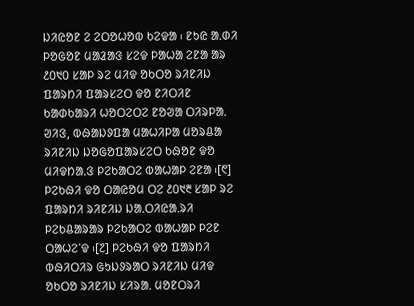ᱡᱤᱭᱚᱱ ᱮ ᱮᱛᱚᱦᱚᱵ ᱠᱮᱫᱟ ᱾ ᱱᱩᱭ ᱟᱹᱰᱤ ᱞᱚᱜᱚᱱ ᱢᱟᱲᱟᱝ ᱥᱮᱫ ᱞᱟᱦᱟ ᱮᱱᱟ ᱟᱨ ᱒᱐᱑᱐ ᱥᱟᱞ ᱨᱮ ᱢᱤᱫ ᱚᱠᱛᱚ ᱨᱤᱱᱤᱡ ᱯᱟᱨᱴᱤ ᱯᱟᱨᱥᱮᱛ ᱫᱚ ᱱᱤᱛᱤᱱ ᱠᱟᱰᱠᱟᱨᱤ ᱦᱚᱛᱮᱛᱮ ᱱᱚᱣᱟ ᱛᱤᱨᱞᱟᱹ ᱣᱤᱝ, ᱵᱷᱟᱡᱽᱯᱟ ᱢᱟᱦᱤᱞᱟ ᱢᱚᱨᱪᱟ ᱨᱤᱱᱤᱡ ᱡᱚᱜᱚᱯᱟᱨᱥᱮᱛ ᱠᱷᱚᱱ ᱫᱚ ᱢᱤᱫᱴᱟᱹᱝ ᱞᱮᱠᱟᱛᱮ ᱵᱟᱦᱟᱞ ᱮᱱᱟ ᱾[᱖] ᱞᱮᱠᱷᱤ ᱫᱚ ᱛᱟᱭᱚᱢ ᱛᱮ ᱒᱐᱑᱓ ᱥᱟᱞ ᱨᱮ ᱯᱟᱨᱴᱤ ᱨᱤᱱᱤᱡ ᱡᱟᱹᱛᱤᱭᱟᱹᱨᱤ ᱞᱮᱠᱪᱟᱨᱟᱨ ᱞᱮᱠᱟᱛᱮ ᱵᱟᱦᱟᱞ ᱞᱮᱱ ᱛᱟᱦᱮᱸᱫ ᱾[᱗] ᱞᱮᱠᱷᱤ ᱫᱚ ᱯᱟᱨᱴᱤ ᱵᱷᱤᱛᱤᱨ ᱜᱩᱡᱽᱨᱟᱛ ᱨᱤᱱᱤᱡ ᱢᱤᱫ ᱚᱠᱛᱚ ᱨᱤᱱᱤᱡ ᱥᱤᱨᱟᱹ ᱢᱚᱱᱛᱨᱤ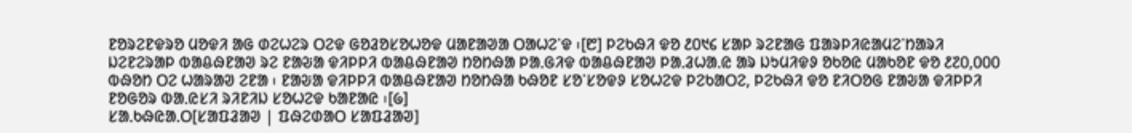ᱱᱚᱨᱮᱱᱫᱨᱚ ᱢᱚᱫᱤ ᱟᱜ ᱰᱮᱦᱮᱨ ᱛᱮᱫ ᱜᱚᱲᱚᱥᱚᱦᱚᱫ ᱢᱟᱱᱟᱣᱟ ᱛᱟᱦᱮᱸᱫ ᱾[᱘] ᱞᱮᱠᱷᱤ ᱫᱚ ᱒᱐᱑᱔ ᱥᱟᱞ ᱨᱮᱱᱟᱜ ᱯᱟᱨᱞᱤᱭᱟᱢᱮᱸᱴᱟᱨᱤ ᱡᱮᱱᱮᱨᱟᱞ ᱵᱟᱪᱷᱱᱟᱣ ᱨᱮ ᱱᱟᱶᱟ ᱫᱤᱞᱞᱤ ᱵᱟᱪᱷᱱᱟᱣ ᱴᱚᱴᱷᱟ ᱞᱟᱹᱜᱤᱫ ᱵᱟᱪᱷᱱᱟᱣ ᱞᱟᱹᱲᱦᱟᱹᱭ ᱟᱨ ᱡᱩᱢᱤᱫᱽ ᱚᱠᱚᱭ ᱢᱟᱠᱚᱱ ᱫᱚ ᱒᱗᱐,᱐᱐᱐ ᱵᱷᱚᱴ ᱛᱮ ᱦᱟᱨᱟᱣ ᱮᱱᱟ ᱾ ᱱᱟᱶᱟ ᱫᱤᱞᱞᱤ ᱵᱟᱪᱷᱱᱟᱣ ᱴᱚᱴᱷᱟ ᱠᱷᱚᱱ ᱥᱚᱸᱥᱚᱫᱽ ᱥᱚᱦᱮᱫ ᱞᱮᱠᱟᱛᱮ, ᱞᱮᱠᱷᱤ ᱫᱚ ᱱᱤᱛᱚᱜ ᱱᱟᱶᱟ ᱫᱤᱞᱞᱤ ᱱᱚᱜᱚᱨ ᱵᱟᱹᱭᱥᱤ ᱨᱤᱱᱤᱡ ᱥᱚᱦᱮᱫ ᱠᱟᱱᱟᱭ ᱾[᱙]
ᱥᱟᱹᱠᱷᱭᱟᱹᱛ[ᱥᱟᱯᱲᱟᱣ | ᱯᱷᱮᱰᱟᱛ ᱥᱟᱯᱲᱟᱣ]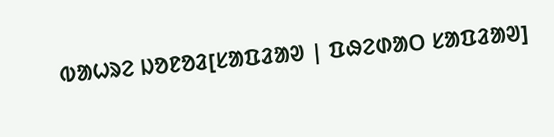ᱵᱟᱦᱨᱮ ᱡᱚᱱᱚᱲ[ᱥᱟᱯᱲᱟᱣ | ᱯᱷᱮᱰᱟᱛ ᱥᱟᱯᱲᱟᱣ]